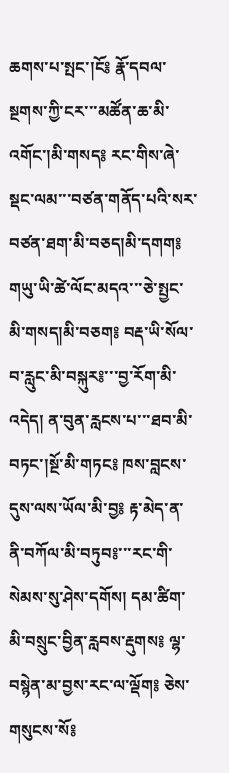ཆགས་པ་སྤང་།ངོ༔ རྣོ་དབལ་སྔགས་ཀྱི་ངར་་་མཚོན་ཆ་མི་འགོང་།མི་གསད༔ རང་གིས་ཞེ་སྡང་ལམ་་་བཙན་གནོད་པའི་སར་བཙན་ཐག་མི་བཅད།མི་དགག༔ གཡུ་ཡི་ཚེ་ལོང་མདའ་་་ཅེ་སྤྱང་མི་གསད།མི་བཅག༔ བརྡ་ཡི་སོལ་བ་རླུང་མི་བསྐུར༔་་་བྱ་རོག་མི་འདེད། ན་བུན་རླངས་པ་་་ཐབ་མི་བཏང་།སྔོ་མི་གཏང༔ ཁས་བླངས་དུས་ལས་ཡོལ་མི་བྱ༔ རྟ་མེད་ན་ནི་བཀོལ་མི་བཏུབ༔་་་རང་གི་སེམས་སུ་ཤེས་དགོས། དམ་ཚིག་མི་བསྲུང་བྱིན་རླབས་རྡུགས༔ ལྷ་བསྙེན་མ་བྱས་རང་ལ་ལྡོག༔ ཅེས་གསུངས་སོ༔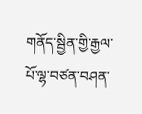གནོད་སྦྱིན་གྱི་རྒྱལ་པོ་ལྷ་བཙན་བཤན་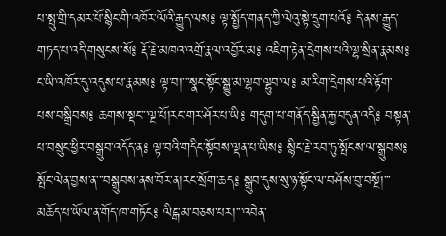པ་སྤུ་གྲི་དམར་པོ་སྙིང་གི་འཁོར་ལོའི་རྒྱུད་ལས༔ ལྟ་སྤྱོད་གནད་ཀྱི་ལེའུ་སྟེ་དྲུག་པའོ༔ དེ་ནས་རྒྱུད་གཏད་པ་འདི་གསུངས་སོ༔ རྡོ་རྗེ་མཁའ་འགྲོ་རྣལ་འབྱོར་མ༔ འཇིག་རྟེན་དྲེགས་པའི་ལྷ་སྲིན་རྣམས༔ ང་ཡི་འཁོར་དུ་འདུས་པ་རྣམས༔ ལྟ་བ།་་་སྣང་སྟོང་སྒྱུ་མ་ལྷབ་ལྷུབ་ལ༔ མ་རིག་དྲེགས་པའི་རྟོག་པས་བསྒྲིབས༔ ཆགས་སྡང་་་ལྔ་པོ།རང་གར་ཤོར་པ་ཡི༔ གདུག་པ་གནོད་སྦྱིན་རྐྱ་བདུན་འདི༔ བསྟན་པ་བསྲུང་ཕྱིར་བསྒྲུབ་འདོད་ན༔ ལྟ་བའི་གདིང་སྟོབས་ལྡན་པ་ཡིས༔ སྙིང་རྗེ་རབ་ཏུ་སྤོངས་ལ་སྒྲུབས༔ སྤོང་ལེན་བྱས་ན་་་བསྒྲུབས་ནས་བོར་ན།རང་སྲོག་ཆད༔ སྒྲུབ་དུས་སུ་ཉ་སྟོང་ལ་བཤོས་བུ་བསྔོ།་་་མཆོད་པ་ཡོལ་ན་གོད་ཁ་གཏོང༔ ལིངྒ་མ་བཅས་པར།་་་འབེན་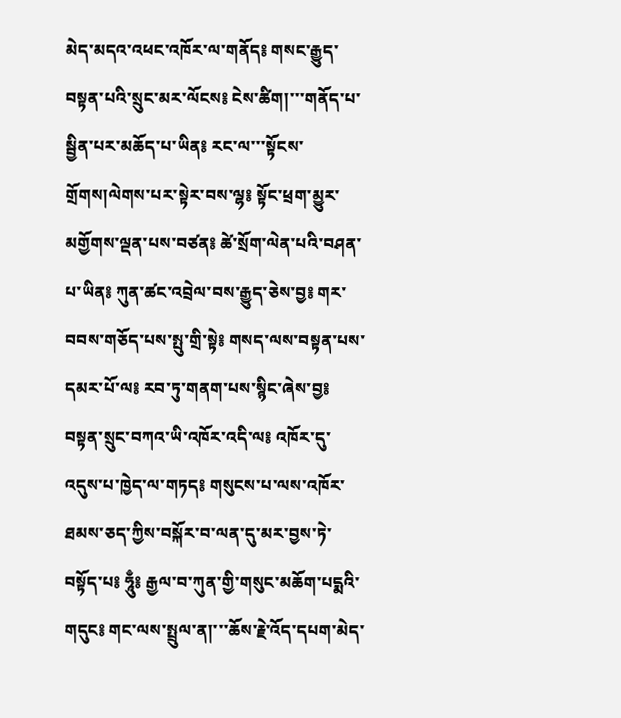མེད་མདའ་འཕང་འཁོར་ལ་གནོད༔ གསང་རྒྱུད་བསྟན་པའི་སྲུང་མར་ལོངས༔ ངེས་ཚིག།་་་གནོད་པ་སྦྱིན་པར་མཆོད་པ་ཡིན༔ རང་ལ་་་སྟོངས་གྲོགས།ལེགས་པར་སྟེར་བས་ལྷ༔ སྟོང་ཕྲག་མྱུར་མགྱོགས་ལྡན་པས་བཙན༔ ཚེ་སྲོག་ལེན་པའི་བཤན་པ་ཡིན༔ ཀུན་ཚང་འབྲེལ་བས་རྒྱུད་ཅེས་བྱ༔ གར་བབས་གཅོད་པས་སྤུ་གྲི་སྟེ༔ གསད་ལས་བསྟན་པས་དམར་པོ་ལ༔ རབ་ཏུ་གནག་པས་སྙིང་ཞེས་བྱ༔ བསྟན་སྲུང་བཀའ་ཡི་འཁོར་འདི་ལ༔ འཁོར་དུ་འདུས་པ་ཁྱེད་ལ་གཏད༔ གསུངས་པ་ལས་འཁོར་ཐམས་ཅད་ཀྱིས་བསྐོར་བ་ལན་དུ་མར་བྱས་ཏེ་བསྟོད་པ༔ ཧཱུྃ༔ རྒྱལ་བ་ཀུན་གྱི་གསུང་མཆོག་པདྨའི་གདུང༔ གང་ལས་སྤྲུལ་ན།་་་ཆོས་རྗེ་འོད་དཔག་མེད་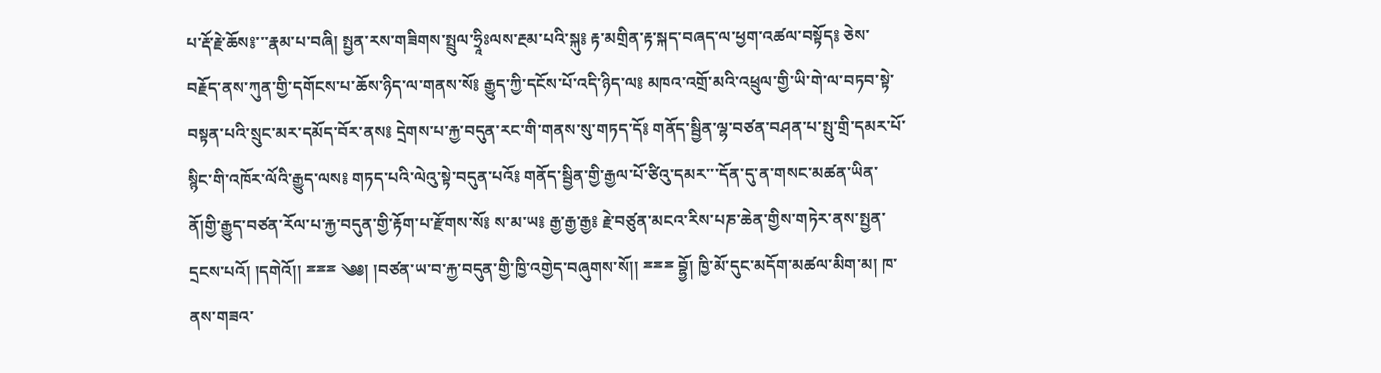པ་རྡོ་རྗེ་ཆོས༔་་་རྣམ་པ་བཞི། སྤྱན་རས་གཟིགས་སྤྲུལ་ཧྲཱིཿལས་རྔམ་པའི་སྐུ༔ རྟ་མགྲིན་རྟ་སྐད་བཞད་ལ་ཕྱག་འཚལ་བསྟོད༔ ཅེས་བརྗོད་ནས་ཀུན་གྱི་དགོངས་པ་ཆོས་ཉིད་ལ་གནས་སོ༔ རྒྱུད་ཀྱི་དངོས་པོ་འདི་ཉིད་ལ༔ མཁའ་འགྲོ་མའི་འཕྲུལ་གྱི་ཡི་གེ་ལ་བཏབ་སྟེ་བསྟན་པའི་སྲུང་མར་དམོད་བོར་ནས༔ དྲེགས་པ་རྐྱ་བདུན་རང་གི་གནས་སུ་གཏད་དོ༔ གནོད་སྦྱིན་ལྷ་བཙན་བཤན་པ་སྤུ་གྲི་དམར་པོ་སྙིང་གི་འཁོར་ལོའི་རྒྱུད་ལས༔ གཏད་པའི་ལེའུ་སྟེ་བདུན་པའོ༔ གནོད་སྦྱིན་གྱི་རྒྱལ་པོ་ཙིའུ་དམར་་་དོན་དུ་ན་གསང་མཚན་ཡིན་ནོ།གྱི་རྒྱུད་བཙན་རོལ་པ་རྐྱ་བདུན་གྱི་རྟོག་པ་རྫོགས་སོ༔ ས་མ་ཡ༔ རྒྱ་རྒྱ་རྒྱ༔ རྗེ་བཙུན་མངའ་རིས་པཎ་ཆེན་གྱིས་གཏེར་ནས་སྤྱན་དྲངས་པའོ། །དགེའོ།། ྈྈྈ ༄༅། །བཙན་ཡ་བ་རྐྱ་བདུན་གྱི་ཁྱི་འགྱེད་བཞུགས་སོ།། ྈྈྈ བྷྱོ། ཁྱི་མོ་དུང་མདོག་མཚལ་མིག་མ། ཁ་ནས་གཟའ་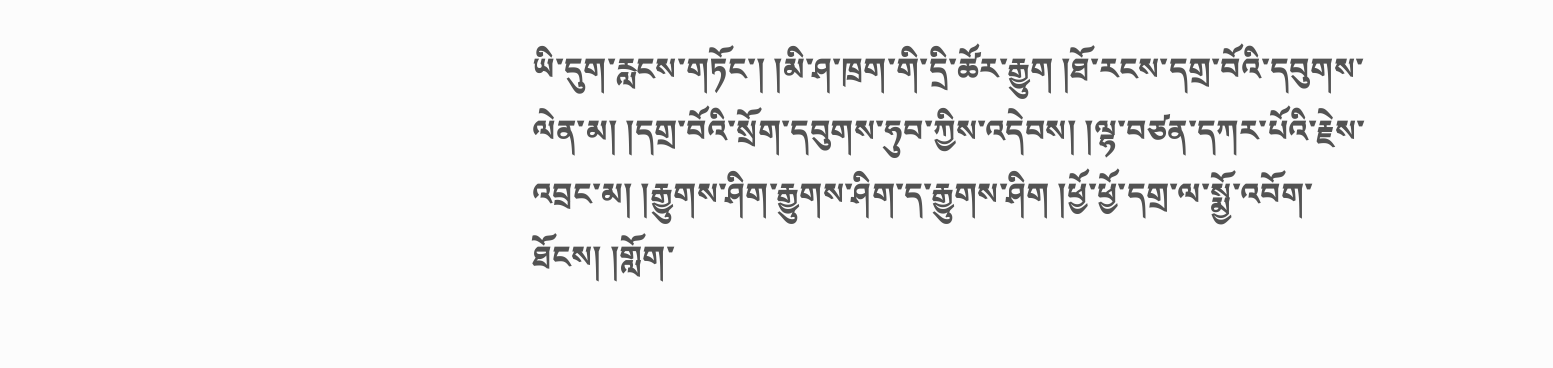ཡི་དུག་རླངས་གཏོང་། །མི་ཤ་ཁྲག་གི་དྲི་ཚོར་རྒྱུག །ཐོ་རངས་དགྲ་བོའི་དབུགས་ལེན་མ། །དགྲ་བོའི་སྲོག་དབུགས་ཧུབ་ཀྱིས་འདེབས། །ལྷ་བཙན་དཀར་པོའི་རྗེས་འབྲང་མ། །རྒྱུགས་ཤིག་རྒྱུགས་ཤིག་ད་རྒྱུགས་ཤིག །ཕྱོ་ཕྱོ་དགྲ་ལ་སྨྱོ་འབོག་ཐོངས། །གློག་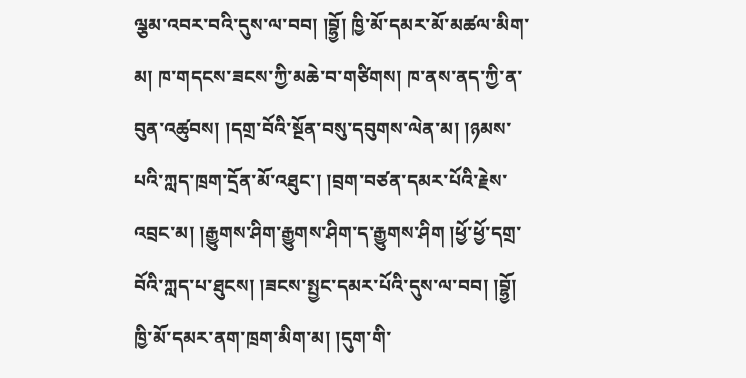ལྕམ་འབར་བའི་དུས་ལ་བབ། །བྷྱོ། ཁྱི་མོ་དམར་མོ་མཚལ་མིག་མ། ཁ་གདངས་ཟངས་ཀྱི་མཆེ་བ་གཙིགས། ཁ་ནས་ནད་ཀྱི་ན་བུན་འཚུབས། །དགྲ་བོའི་སྔོན་བསུ་དབུགས་ལེན་མ། །ཉམས་པའི་ཀླད་ཁྲག་དྲོན་མོ་འཐུང་། །བྲག་བཙན་དམར་པོའི་རྗེས་འབྲང་མ། །རྒྱུགས་ཤིག་རྒྱུགས་ཤིག་ད་རྒྱུགས་ཤིག །ཕྱོ་ཕྱོ་དགྲ་བོའི་ཀླད་པ་ཐུངས། །ཟངས་སྤྱང་དམར་པོའི་དུས་ལ་བབ། །བྷྱོ། ཁྱི་མོ་དམར་ནག་ཁྲག་མིག་མ། །དུག་གི་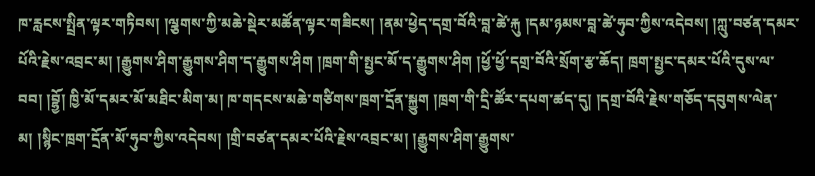ཁ་རླངས་སྤྲིན་ལྟར་གཏིབས། །ལྕགས་ཀྱི་མཆེ་སྡེར་མཚོན་ལྟར་གཟིངས། །ནམ་ཕྱེད་དགྲ་བོའི་བླ་ཚེ་རྐུ །དམ་ཉམས་བླ་ཚེ་ཧུབ་ཀྱིས་འདེབས། །ཀླུ་བཙན་དམར་པོའི་རྗེས་འབྲང་མ། །རྒྱུགས་ཤིག་རྒྱུགས་ཤིག་ད་རྒྱུགས་ཤིག །ཁྲག་གི་སྤྱང་མོ་ད་རྒྱུགས་ཤིག །ཕྱོ་ཕྱོ་དགྲ་བོའི་སྲོག་རྩ་ཆོད། ཁྲག་སྤྱང་དམར་པོའི་དུས་ལ་བབ། །བྷྱོ། ཁྱི་མོ་དམར་མོ་མཐིང་མིག་མ། ཁ་གདངས་མཆེ་གཙིགས་ཁྲག་དྲོན་སྐྱུག །ཁྲག་གི་དྲི་ཚོར་དཔག་ཚད་དུ། །དགྲ་བོའི་རྗེས་གཅོད་དབུགས་ལེན་མ། །སྙིང་ཁྲག་དྲོན་མོ་ཧུབ་ཀྱིས་འདེབས། །གྲི་བཙན་དམར་པོའི་རྗེས་འབྲང་མ། །རྒྱུགས་ཤིག་རྒྱུགས་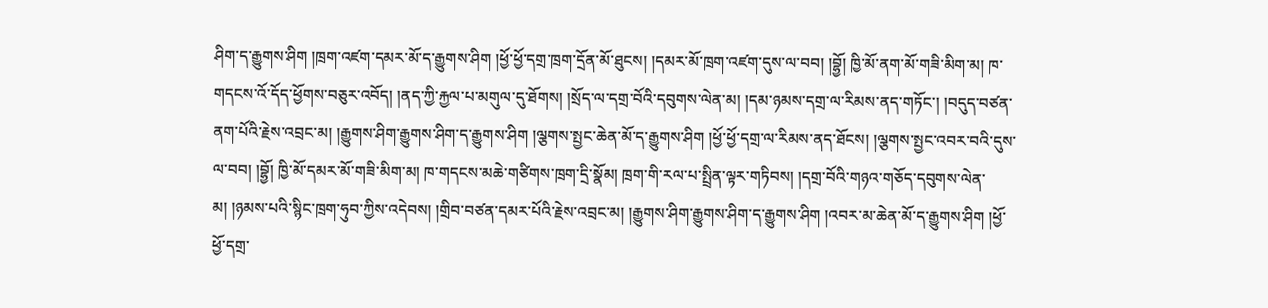ཤིག་ད་རྒྱུགས་ཤིག །ཁྲག་འཛག་དམར་མོ་ད་རྒྱུགས་ཤིག །ཕྱོ་ཕྱོ་དགྲ་ཁྲག་དྲོན་མོ་ཐུངས། །དམར་མོ་ཁྲག་འཛག་དུས་ལ་བབ། །བྷྱོ། ཁྱི་མོ་ནག་མོ་གཟི་མིག་མ། ཁ་གདངས་འོ་དོད་ཕྱོགས་བཅུར་འབོད། །ནད་ཀྱི་རྐྱལ་པ་མགུལ་དུ་ཐོགས། །སྲོད་ལ་དགྲ་བོའི་དབུགས་ལེན་མ། །དམ་ཉམས་དགྲ་ལ་རིམས་ནད་གཏོང་། །བདུད་བཙན་ནག་པོའི་རྗེས་འབྲང་མ། །རྒྱུགས་ཤིག་རྒྱུགས་ཤིག་ད་རྒྱུགས་ཤིག །ལྕགས་སྤྱང་ཆེན་མོ་ད་རྒྱུགས་ཤིག །ཕྱོ་ཕྱོ་དགྲ་ལ་རིམས་ནད་ཐོངས། །ལྕགས་སྤྱང་འབར་བའི་དུས་ལ་བབ། །བྷྱོ། ཁྱི་མོ་དམར་མོ་གཟི་མིག་མ། ཁ་གདངས་མཆེ་གཙིགས་ཁྲག་དྲི་སྣོམ། ཁྲག་གི་རལ་པ་སྤྲིན་ལྟར་གཏིབས། །དགྲ་བོའི་གཉའ་གཅོད་དབུགས་ལེན་མ། །ཉམས་པའི་སྙིང་ཁྲག་ཧུབ་ཀྱིས་འདེབས། །གྲིབ་བཙན་དམར་པོའི་རྗེས་འབྲང་མ། །རྒྱུགས་ཤིག་རྒྱུགས་ཤིག་ད་རྒྱུགས་ཤིག །འབར་མ་ཆེན་མོ་ད་རྒྱུགས་ཤིག །ཕྱོ་ཕྱོ་དགྲ་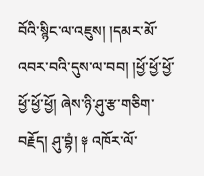བོའི་སྙིང་ལ་འཇུས། །དམར་མོ་འབར་བའི་དུས་ལ་བབ། །ཕྱོ་ཕྱོ་ཕྱོ་ཕྱོ་ཕྱོ་ཕྱོ། ཞེས་ཉི་ཤུ་རྩ་གཅིག་བརྗོད། ཤུ་བྷཾ། ༈ འཁོར་ལོ་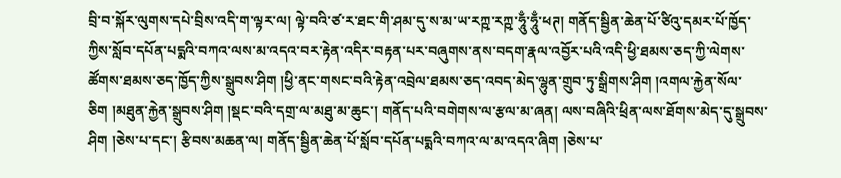བྲི་བ་སྐོར་ལུགས་དཔེ་བྲིས་འདི་ག་ལྟར་ལ། ལྟེ་བའི་ཙ་ར་ཐང་གི་ཤམ་དུ་ས་མ་ཡ་རཀྵ་རཀྵ་ཧཱུྃ་ཧཱུྃ་ཕཊ། གནོད་སྦྱིན་ཆེན་པོ་ཙིའུ་དམར་པོ་ཁྱོད་ཀྱིས་སློབ་དཔོན་པདྨའི་བཀའ་ལས་མ་འདའ་བར་རྟེན་འདིར་བརྟན་པར་བཞུགས་ནས་བདག་རྣལ་འབྱོར་པའི་འདི་ཕྱི་ཐམས་ཅད་ཀྱི་ལེགས་ཚོགས་ཐམས་ཅད་ཁྱོད་ཀྱིས་སྒྲུབས་ཤིག །ཕྱི་ནང་གསང་བའི་རྟེན་འབྲེལ་ཐམས་ཅད་འབད་མེད་ལྷུན་གྲུབ་ཏུ་སྒྲིགས་ཤིག །འགལ་རྐྱེན་སོལ་ཅིག །མཐུན་རྐྱེན་སྒྲུབས་ཤིག །སྡང་བའི་དགྲ་ལ་མཐུ་མ་ཆུང་། གནོད་པའི་བགེགས་ལ་རྩལ་མ་ཞན། ལས་བཞིའི་ཕྲིན་ལས་ཐོགས་མེད་དུ་སྒྲུབས་ཤིག །ཅེས་པ་དང་། རྩིབས་མཆན་ལ། གནོད་སྦྱིན་ཆེན་པོ་སློབ་དཔོན་པདྨའི་བཀའ་ལ་མ་འདའ་ཞིག །ཅེས་པ་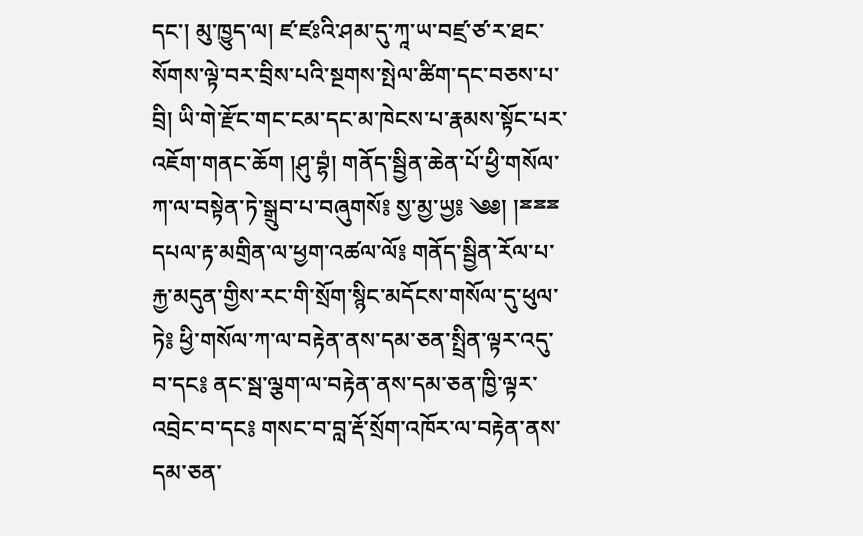དང་། མུ་ཁྱུད་ལ། ཛ་ཛཿའི་ཤམ་དུ་ཀཱ་ཡ་བཛྲ་ཙ་ར་ཐང་སོགས་ལྟེ་བར་བྲིས་པའི་སྔགས་སྤེལ་ཚིག་དང་བཅས་པ་བྲི། ཡི་གེ་རྫོང་གང་ངམ་དང་མ་ཁེངས་པ་རྣམས་སྟོང་པར་འཇོག་གནང་ཆོག །ཤུ་བྷཾ། གནོད་སྦྱིན་ཆེན་པོ་ཕྱི་གསོལ་ཀ་ལ་བསྟེན་ཏེ་སྒྲུབ་པ་བཞུགསོ༔ སྱ་མྱ་ཡྱ༔ ༄༅། །ྈྈྈ དཔལ་རྟ་མགྲིན་ལ་ཕྱག་འཚལ་ལོ༔ གནོད་སྦྱིན་རོལ་པ་རྐྱ་མདུན་གྱིས་རང་གི་སྲོག་སྙིང་མདོངས་གསོལ་དུ་ཕུལ་ཏེ༔ ཕྱི་གསོལ་ཀ་ལ་བརྟེན་ནས་དམ་ཅན་སྤྲིན་ལྟར་འདུ་བ་དང༔ ནང་སྦ་ལྕག་ལ་བརྟེན་ནས་དམ་ཅན་ཁྱི་ལྟར་འབྲེང་བ་དང༔ གསང་བ་བླ་རྡོ་སྲོག་འཁོར་ལ་བརྟེན་ནས་དམ་ཅན་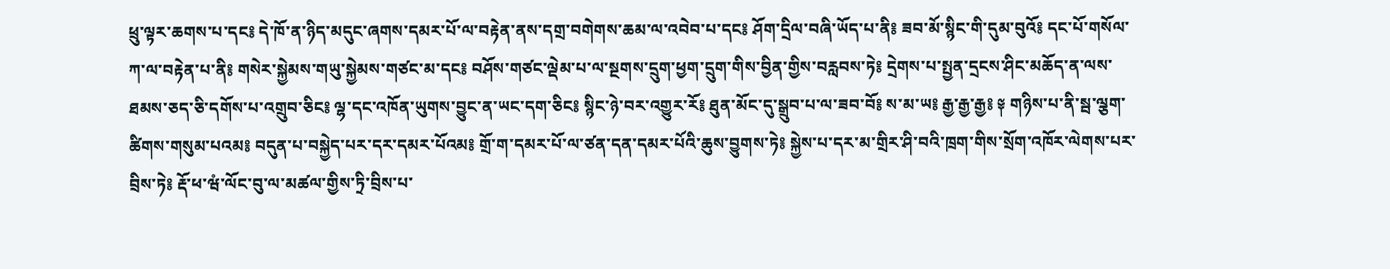ཕྲུ་ལྟར་ཆགས་པ་དང༔ དེ་ཁོ་ན་ཉིད་མདུང་ཞགས་དམར་པོ་ལ་བརྟེན་ནས་དགྲ་བགེགས་ཆམ་ལ་འབེབ་པ་དང༔ ཤོག་དྲིལ་བཞི་ཡོད་པ་ནི༔ ཟབ་མོ་སྙིང་གི་དུམ་བུའོ༔ དང་པོ་གསོལ་ཀ་ལ་བརྟེན་པ་ནི༔ གསེར་སྐྱེམས་གཡུ་སྐྱེམས་གཙང་མ་དང༔ བཤོས་གཙང་ལྡེམ་པ་ལ་སྔགས་དྲུག་ཕྱག་དྲུག་གིས་བྱིན་གྱིས་བརླབས་ཏེ༔ དྲེགས་པ་སྤྱན་དྲངས་ཤིང་མཆོད་ན་ལས་ཐམས་ཅད་ཅི་དགོས་པ་འགྲུབ་ཅིང༔ ལྷ་དང་འཁོན་ཡུགས་བྱུང་ན་ཡང་དག་ཅིང༔ སྙིང་ཉེ་བར་འགྱུར་རོ༔ ཐུན་མོང་དུ་སྒྲུབ་པ་ལ་ཟབ་བོ༔ ས་མ་ཡ༔ རྒྱ་རྒྱ་རྒྱ༔ ༈ གཉིས་པ་ནི་སྦ་ལྕག་ཚིགས་གསུམ་པའམ༔ བདུན་པ་བསྐྱེད་པར་དར་དམར་པོའམ༔ གྲོ་ག་དམར་པོ་ལ་ཙན་དན་དམར་པོའི་ཆུས་བྱུགས་ཏེ༔ སྐྱེས་པ་དར་མ་གྲིར་ཤི་བའི་ཁྲག་གིས་སྲོག་འཁོར་ལེགས་པར་བྲིས་ཏེ༔ རྡོ་ཕ་ཝཾ་ལོང་བུ་ལ་མཚལ་གྱིས་ཏྲི་བྲིས་པ་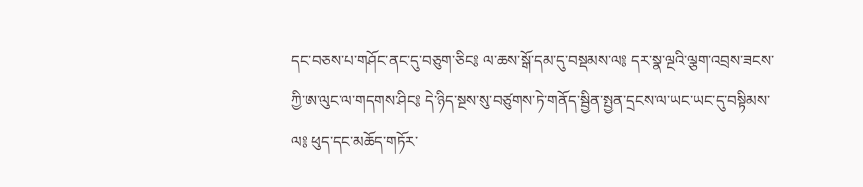དང་བཅས་པ་གཤོང་ནང་དུ་བཅུག་ཅིང༔ ལ་ཆས་སྒོ་དམ་དུ་བསྡམས་ལ༔ དར་སྣ་ལྔའི་ལྕག་འབྲས་ཟངས་ཀྱི་ཨ་ལུང་ལ་གདགས་ཤིང༔ དེ་ཉིད་སྔས་སུ་བཙུགས་ཏེ་གནོད་སྦྱིན་སྤྱན་དྲངས་ལ་ཡང་ཡང་དུ་བསྟིམས་ལ༔ ཕུད་དང་མཆོད་གཏོར་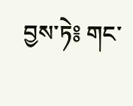བྱས་ཏེ༔ གང་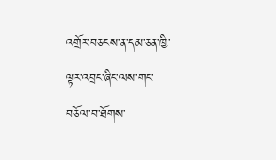འགྲོར་བཅངས་ན་དམ་ཅན་ཁྱི་ལྟར་འབྲང་ཞིང་ལས་གང་བཅོལ་བ་ཐོགས་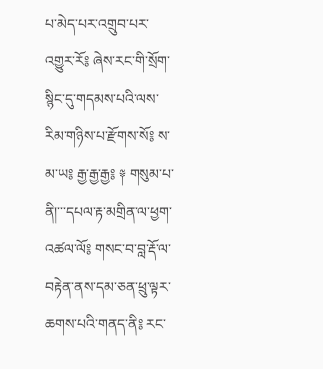པ་མེད་པར་འགྲུབ་པར་འགྱུར་རོ༔ ཞེས་རང་གི་སྲོག་སྙིང་དུ་གདམས་པའི་ལས་རིམ་གཉིས་པ་རྫོགས་སོ༔ ས་མ་ཡ༔ རྒྱ་རྒྱ་རྒྱ༔ ༈ གསུམ་པ་ནི།་་་དཔལ་རྟ་མགྲིན་ལ་ཕྱག་འཚལ་ལོ༔ གསང་བ་བླ་རྡོ་ལ་བརྟེན་ནས་དམ་ཅན་ཕྲུ་ལྟར་ཆགས་པའི་གནད་ནི༔ རང་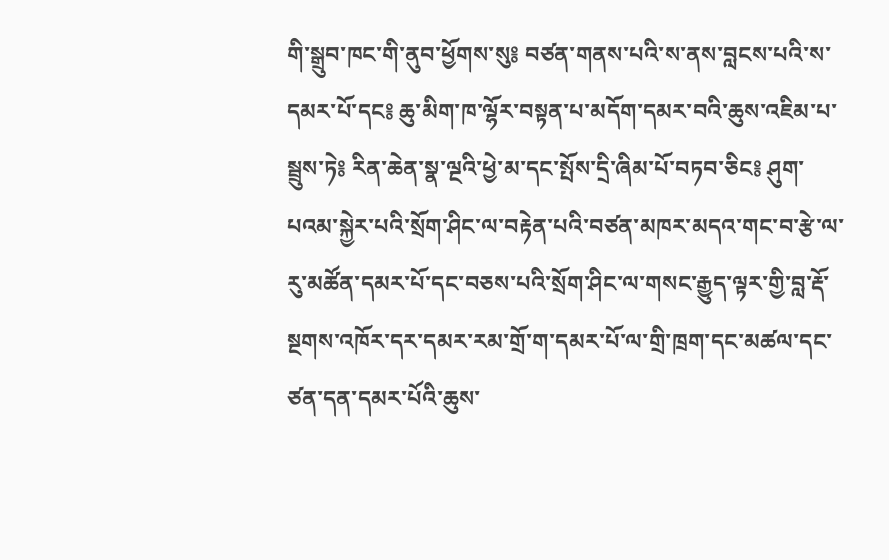གི་སྒྲུབ་ཁང་གི་ནུབ་ཕྱོགས་སུ༔ བཙན་གནས་པའི་ས་ནས་བླངས་པའི་ས་དམར་པོ་དང༔ ཆུ་མིག་ཁ་ལྷོར་བསྟན་པ་མདོག་དམར་བའི་ཆུས་འཇིམ་པ་སྦྲུས་ཏེ༔ རིན་ཆེན་སྣ་ལྔའི་ཕྱེ་མ་དང་སྤོས་དྲི་ཞིམ་པོ་བཏབ་ཅིང༔ ཤུག་པའམ་སྐྱེར་པའི་སྲོག་ཤིང་ལ་བརྟེན་པའི་བཙན་མཁར་མདའ་གང་བ་རྩེ་ལ་རུ་མཚོན་དམར་པོ་དང་བཅས་པའི་སྲོག་ཤིང་ལ་གསང་རྒྱུད་ལྟར་གྱི་བླ་རྡོ་སྔགས་འཁོར་དར་དམར་རམ་གྲོ་ག་དམར་པོ་ལ་གྲི་ཁྲག་དང་མཚལ་དང་ཙན་དན་དམར་པོའི་ཆུས་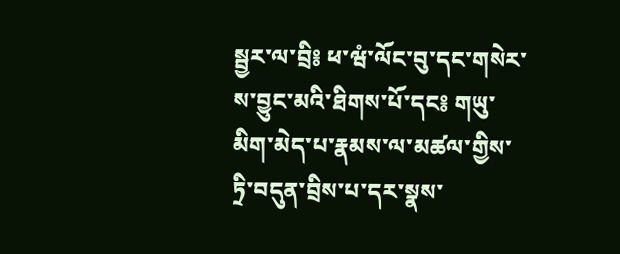སྦྱར་ལ་བྲི༔ ཕ་ཝཾ་ལོང་བུ་དང་གསེར་ས་བྱུང་མའི་ཐིགས་པོ་དང༔ གཡུ་མིག་མེད་པ་རྣམས་ལ་མཚལ་གྱིས་ཏྲི་བདུན་བྲིས་པ་དར་སྣས་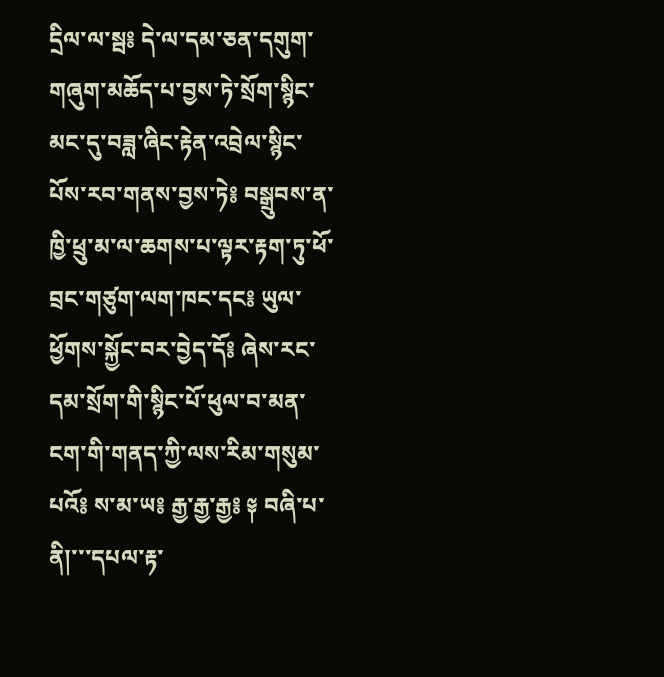དྲིལ་ལ་སྦ༔ དེ་ལ་དམ་ཅན་དགུག་གཞུག་མཆོད་པ་བྱས་ཏེ་སྲོག་སྙིང་མང་དུ་བཟླ་ཞིང་རྟེན་འབྲེལ་སྙིང་པོས་རབ་གནས་བྱས་ཏེ༔ བསྒྲུབས་ན་ཁྱི་ཕྲུ་མ་ལ་ཆགས་པ་ལྟར་རྟག་ཏུ་ཕོ་བྲང་གཙུག་ལག་ཁང་དང༔ ཡུལ་ཕྱོགས་སྐྱོང་བར་བྱེད་དོ༔ ཞེས་རང་དམ་སྲོག་གི་སྙིང་པོ་ཕུལ་བ་མན་ངག་གི་གནད་ཀྱི་ལས་རིམ་གསུམ་པའོ༔ ས་མ་ཡ༔ རྒྱ་རྒྱ་རྒྱ༔ ༈ བཞི་པ་ནི།་་་དཔལ་རྟ་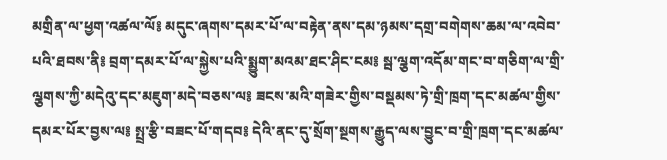མགྲིན་ལ་ཕྱག་འཚལ་ལོ༔ མདུང་ཞགས་དམར་པོ་ལ་བརྟེན་ནས་དམ་ཉམས་དགྲ་བགེགས་ཆམ་ལ་འབེབ་པའི་ཐབས་ནི༔ བྲག་དམར་པོ་ལ་སྐྱེས་པའི་སྨྱུག་མའམ་ཐང་ཤིང་ངམ༔ སྦ་ལྕག་འདོམ་གང་བ་གཅིག་ལ་གྲི་ལྕགས་ཀྱི་མདེའུ་དང་མཇུག་མདེ་བཅས་ལ༔ ཟངས་མའི་གཟེར་གྱིས་བསྡམས་ཏེ་གྲི་ཁྲག་དང་མཚལ་གྱིས་དམར་པོར་བྱས་ལ༔ སྤྲ་རྩི་བཟང་པོ་གདབ༔ དེའི་ནང་དུ་སྲོག་སྔགས་རྒྱུད་ལས་བྱུང་བ་གྲི་ཁྲག་དང་མཚལ་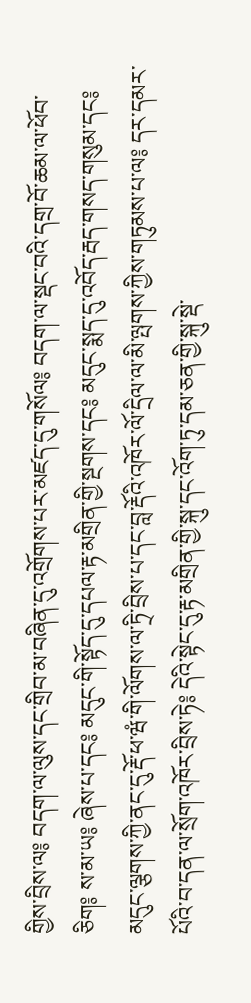གྱིས་བྲིས་ལ༔ བདག་ལ་ལུས་དང་གྲིབ་མ་བཞིན་དུ་འགྲོགས་པར་མཛད་དུ་གསོལ༔ བདག་ལ་སྡང་བའི་དགྲ་བོ་ཆམ་ལ་ཕོབ་ཅིག༔ ས་མ་ཡ༔ ཞེས་པ་དང༔ མདུང་གི་སྟོད་དུ་དཔལ་རྟ་མགྲིན་གྱི་སྔགས་དང༔ མདུང་སྨད་དུ་འབོད་རྦད་གསད་གསུམ་དང༔ མདུང་ལྕགས་ཀྱི་ནང་དུ་རྡོ་ཕ་ཝཾ་གི་ལོགས་ལ་ཏྲི་བྲིས་པ་དང་བླ་རྡོའི་འཁོར་ལོ་དྲིལ་ལ་མི་ལྤགས་ཀྱིས་གཏུམས་པ་ལ༔ དར་དམར་པོའི་བ་དན་ལ་སྲོག་འཁོར་བྲིས་ཏེ༔ དེའི་སྟེང་དུ་རྟ་མགྲིན་གྱི་སྐུ་དང་འོག་ཏུ་དམ་ཅན་གྱི་སྐུ་སྡེ་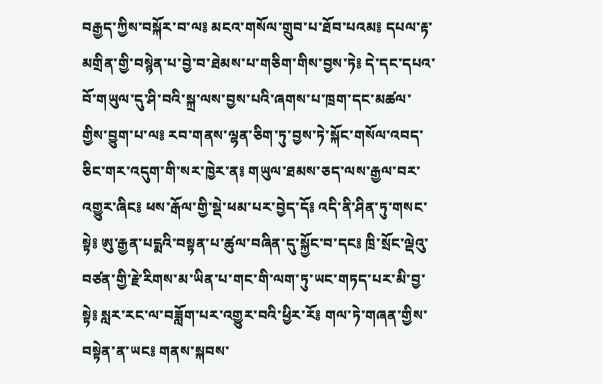བརྒྱད་ཀྱིས་བསྐོར་བ་ལ༔ མངའ་གསོལ་གྲུབ་པ་ཐོབ་པའམ༔ དཔལ་རྟ་མགྲིན་གྱི་བསྙེན་པ་བྱེ་བ་ཐེམས་པ་གཅིག་གིས་བྱས་ཏེ༔ དེ་དང་དཔའ་བོ་གཡུལ་དུ་ཤི་བའི་སྐྲ་ལས་བྱས་པའི་ཞགས་པ་ཁྲག་དང་མཚལ་གྱིས་བྱུག་པ་ལ༔ རབ་གནས་ལྷན་ཅིག་ཏུ་བྱས་ཏེ་སྐོང་གསོལ་འབད་ཅིང་གར་འདུག་གི་སར་ཁྱེར་ན༔ གཡུལ་ཐམས་ཅད་ལས་རྒྱལ་བར་འགྱུར་ཞིང༔ ཕས་རྒོལ་གྱི་སྡེ་ཕམ་པར་བྱེད་དོ༔ འདི་ནི་ཤིན་ཏུ་གསང་སྟེ༔ ཨུ་རྒྱན་པདྨའི་བསྟན་པ་ཚུལ་བཞིན་དུ་སྐྱོང་བ་དང༔ ཁྲི་སྲོང་ལྡེའུ་བཙན་གྱི་རྗེ་རིགས་མ་ཡིན་པ་གང་གི་ལག་ཏུ་ཡང་གཏད་པར་མི་བྱ་སྟེ༔ སླར་རང་ལ་བཟློག་པར་འགྱུར་བའི་ཕྱིར་རོ༔ གལ་ཏེ་གཞན་གྱིས་བསྟེན་ན་ཡང༔ གནས་སྐབས་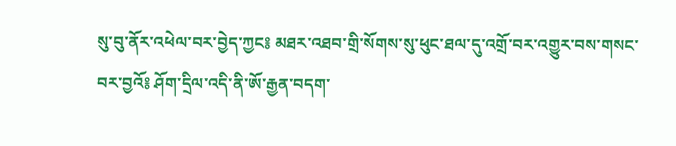སུ་བུ་ནོར་འཕེལ་བར་བྱེད་ཀྱང༔ མཐར་འཐབ་གྲི་སོགས་སུ་ཕུང་ཐལ་དུ་འགྲོ་བར་འགྱུར་བས་གསང་བར་བྱའོ༔ ཤོག་དྲིལ་འདི་ནི་ཨོ་རྒྱན་བདག་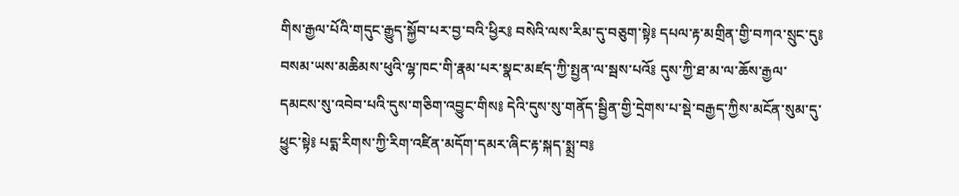གིས་རྒྱལ་པོའི་གདུང་རྒྱུད་སྐྱོབ་པར་བྱ་བའི་ཕྱིར༔ བསེའི་ལས་རིམ་དུ་བཅུག་སྟེ༔ དཔལ་རྟ་མགྲིན་གྱི་བཀའ་སྲུང་དུ༔ བསམ་ཡས་མཆིམས་ཕུའི་ལྷ་ཁང་གི་རྣམ་པར་སྣང་མཛད་ཀྱི་སྤྱན་ལ་སྦས་པའོ༔ དུས་ཀྱི་ཐ་མ་ལ་ཆོས་རྒྱལ་དམངས་སུ་འབེབ་པའི་དུས་གཅིག་འབྱུང་གིས༔ དེའི་དུས་སུ་གནོད་སྦྱིན་གྱི་དྲེགས་པ་སྡེ་བརྒྱད་ཀྱིས་མངོན་སུམ་དུ་ཕྱུང་སྟེ༔ པདྨ་རིགས་ཀྱི་རིག་འཛིན་མདོག་དམར་ཞིང་རྟ་སྐད་སྨྲ་བ༔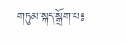གཏུམ་སྐད་སྒྲོག་པ༔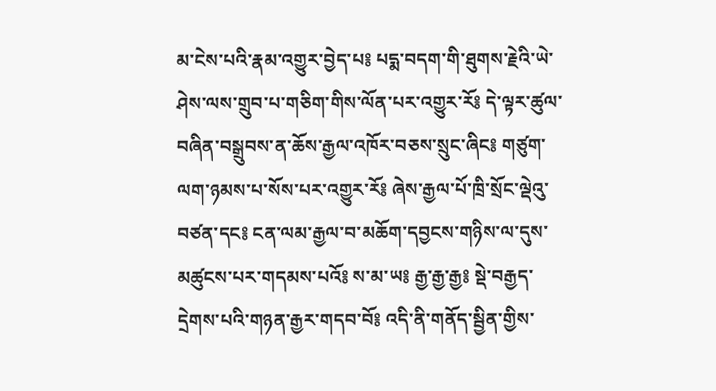མ་ངེས་པའི་རྣམ་འགྱུར་བྱེད་པ༔ པདྨ་བདག་གི་ཐུགས་རྗེའི་ཡེ་ཤེས་ལས་གྲུབ་པ་གཅིག་གིས་ལོན་པར་འགྱུར་རོ༔ དེ་ལྟར་ཚུལ་བཞིན་བསྒྲུབས་ན་ཆོས་རྒྱལ་འཁོར་བཅས་སྲུང་ཞིང༔ གཙུག་ལག་ཉམས་པ་སོས་པར་འགྱུར་རོ༔ ཞེས་རྒྱལ་པོ་ཁྲི་སྲོང་ལྡེའུ་བཙན་དང༔ ངན་ལམ་རྒྱལ་བ་མཆོག་དབྱངས་གཉིས་ལ་དུས་མཚུངས་པར་གདམས་པའོ༔ ས་མ་ཡ༔ རྒྱ་རྒྱ་རྒྱ༔ སྡེ་བརྒྱད་དྲེགས་པའི་གཉན་རྒྱར་གདབ་བོ༔ འདི་ནི་གནོད་སྦྱིན་གྱིས་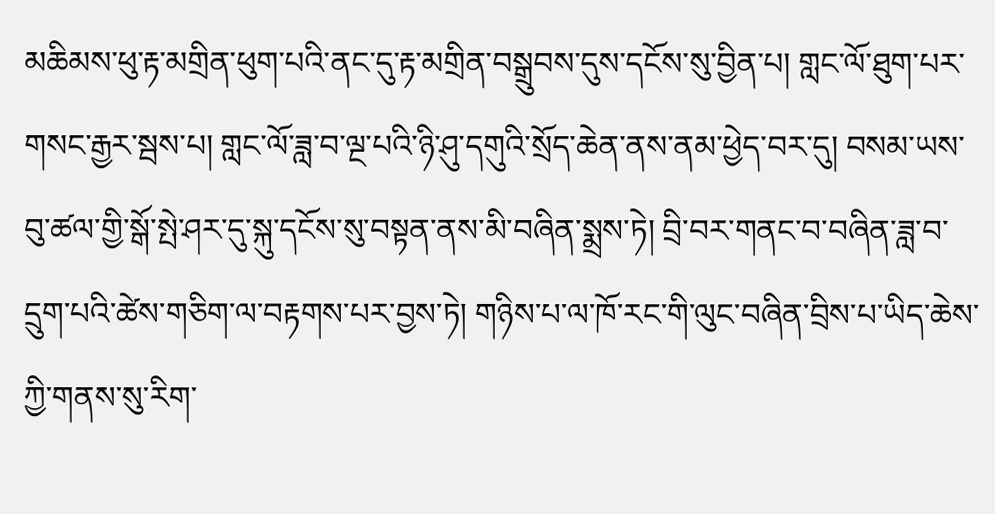མཆིམས་ཕུ་རྟ་མགྲིན་ཕུག་པའི་ནང་དུ་རྟ་མགྲིན་བསྒྲུབས་དུས་དངོས་སུ་བྱིན་པ། གླང་ལོ་ཐུག་པར་གསང་རྒྱར་སྦས་པ། གླང་ལོ་ཟླ་བ་ལྔ་པའི་ཉི་ཤུ་དགུའི་སྲོད་ཆེན་ནས་ནམ་ཕྱེད་བར་དུ། བསམ་ཡས་བུ་ཚལ་གྱི་སྒོ་སྤེ་ཤར་དུ་སྐུ་དངོས་སུ་བསྟན་ནས་མི་བཞིན་སྨྲས་ཏེ། བྲི་བར་གནང་བ་བཞིན་ཟླ་བ་དྲུག་པའི་ཚེས་གཅིག་ལ་བརྟགས་པར་བྱས་ཏེ། གཉིས་པ་ལ་ཁོ་རང་གི་ལུང་བཞིན་བྲིས་པ་ཡིད་ཆེས་ཀྱི་གནས་སུ་རིག་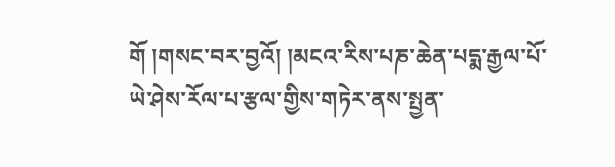གོ །གསང་བར་བྱའོ། །མངའ་རིས་པཎ་ཆེན་པདྨ་རྒྱལ་པོ་ཡེ་ཤེས་རོལ་པ་རྩལ་གྱིས་གཏེར་ནས་སྤྱན་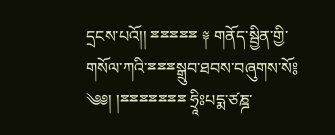དྲངས་པའོ།། ྈྈྈྈྈ ༈ གནོད་སྦྱིན་གྱི་གསོལ་ཀའི་ྈྈྈསྒྲུབ་ཐབས་བཞུགས་སོ༔ ༄༅། །ྈྈྈྈྈྈྈ ཧྲཱིཿཔདྨ་ཙཎྜ་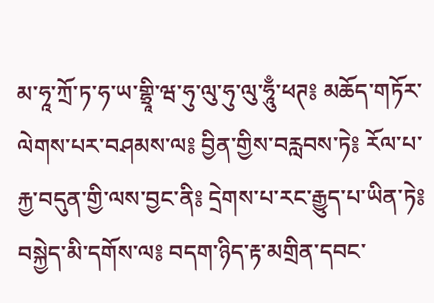མ་ཧཱ་ཀྲོ་ཏ་ཧ་ཡ་གྷྲཱི་ཝ་ཧུ་ལུ་ཧུ་ལུ་ཧཱུྃ་ཕཊ༔ མཆོད་གཏོར་ལེགས་པར་བཤམས་ལ༔ བྱིན་གྱིས་བརླབས་ཏེ༔ རོལ་པ་རྐྱ་བདུན་གྱི་ལས་བྱང་ནི༔ དྲེགས་པ་རང་རྒྱུད་པ་ཡིན་ཏེ༔ བསྐྱེད་མི་དགོས་ལ༔ བདག་ཉིད་རྟ་མགྲིན་དབང་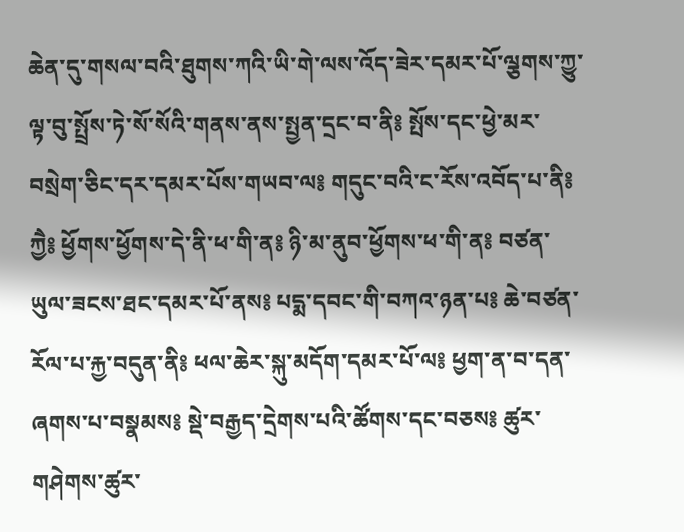ཆེན་དུ་གསལ་བའི་ཐུགས་ཀའི་ཡི་གེ་ལས་འོད་ཟེར་དམར་པོ་ལྕགས་ཀྱུ་ལྟ་བུ་སྤྲོས་ཏེ་སོ་སོའི་གནས་ནས་སྤྱན་དྲང་བ་ནི༔ སྤོས་དང་ཕྱེ་མར་བསྲེག་ཅིང་དར་དམར་པོས་གཡབ་ལ༔ གདུང་བའི་ང་རོས་འབོད་པ་ནི༔ ཀྱཻ༔ ཕྱོགས་ཕྱོགས་དེ་ནི་ཕ་གི་ན༔ ཉི་མ་ནུབ་ཕྱོགས་ཕ་གི་ན༔ བཙན་ཡུལ་ཟངས་ཐང་དམར་པོ་ནས༔ པདྨ་དབང་གི་བཀའ་ཉན་པ༔ ཆེ་བཙན་རོལ་པ་རྐྱ་བདུན་ནི༔ ཕལ་ཆེར་སྐུ་མདོག་དམར་པོ་ལ༔ ཕྱག་ན་བ་དན་ཞགས་པ་བསྣམས༔ སྡེ་བརྒྱད་དྲེགས་པའི་ཚོགས་དང་བཅས༔ ཚུར་གཤེགས་ཚུར་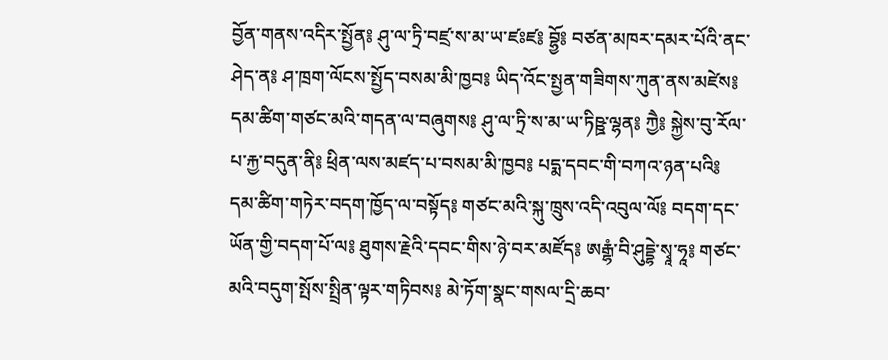བྱོན་གནས་འདིར་སྤྱོན༔ ཤུ་ལ་ཏྲི་བཛྲ་ས་མ་ཡ་ཛཿཛ༔ བྷྱོ༔ བཙན་མཁར་དམར་པོའི་ནང་ཤེད་ན༔ ཤ་ཁྲག་ལོངས་སྤྱོད་བསམ་མི་ཁྱབ༔ ཡིད་འོང་སྤྱན་གཟིགས་ཀུན་ནས་མཛེས༔ དམ་ཚིག་གཙང་མའི་གདན་ལ་བཞུགས༔ ཤུ་ལ་ཏྲི་ས་མ་ཡ་ཏིཥྛ་ལྷན༔ ཀྱཻ༔ སྐྱེས་བུ་རོལ་པ་རྐྱ་བདུན་ནི༔ ཕྲིན་ལས་མཛད་པ་བསམ་མི་ཁྱབ༔ པདྨ་དབང་གི་བཀའ་ཉན་པའི༔ དམ་ཚིག་གཏེར་བདག་ཁྱོད་ལ་བསྟོད༔ གཙང་མའི་སྐུ་ཁྲུས་འདི་འབུལ་ལོ༔ བདག་དང་ཡོན་གྱི་བདག་པོ་ལ༔ ཐུགས་རྗེའི་དབང་གིས་ཉེ་བར་མཛོད༔ ཨརྒྷཾ་བི་ཤུདྡྷེ་སྭཱ་ཧཱ༔ གཙང་མའི་བདུག་སྤོས་སྤྲིན་ལྟར་གཏིབས༔ མེ་ཏོག་སྣང་གསལ་དྲི་ཆབ་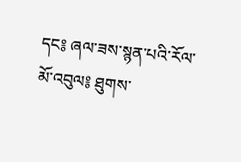དང༔ ཞལ་ཟས་སྙན་པའི་རོལ་མོ་འབུལ༔ ཐུགས་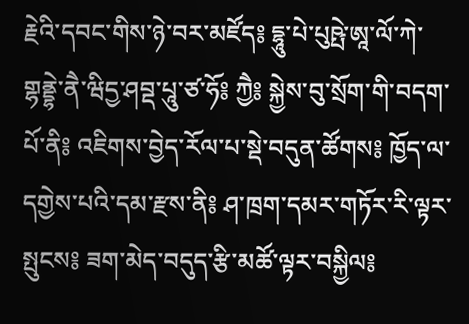རྗེའི་དབང་གིས་ཉེ་བར་མཛོད༔ དྷཱུ་པེ་པུཥྤེ་ཨཱ་ལོ་ཀེ་གྷནྡྷེ་ནཻ་ཝིདྱ་ཤབྡ་པཱུ་ཙ་ཧོ༔ ཀྱཻ༔ སྐྱེས་བུ་སྲོག་གི་བདག་པོ་ནི༔ འཇིགས་བྱེད་རོལ་པ་སྡེ་བདུན་ཚོགས༔ ཁྱོད་ལ་དགྱེས་པའི་དམ་རྫས་ནི༔ ཤ་ཁྲག་དམར་གཏོར་རི་ལྟར་སྤུངས༔ ཟག་མེད་བདུད་རྩི་མཚོ་ལྟར་བསྐྱིལ༔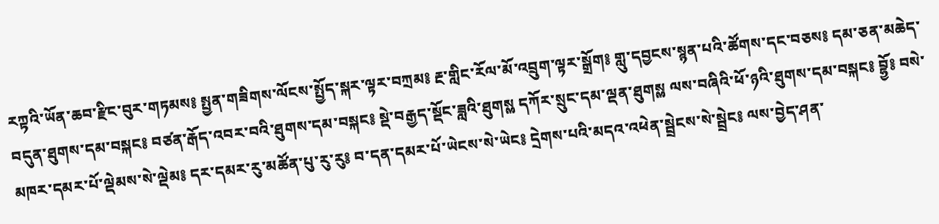རཀྟའི་ཡོན་ཆབ་རྫིང་བུར་གཏམས༔ སྤྱན་གཟིགས་ལོངས་སྤྱོད་སྐར་ལྟར་བཀྲམ༔ རྔ་གླིང་རོལ་མོ་འབྲུག་ལྟར་སྒྲོག༔ གླུ་དབྱངས་སྙན་པའི་ཚོགས་དང་བཅས༔ དམ་ཅན་མཆེད་བདུན་ཐུགས་དམ་བསྐང༔ བཙན་རྒོད་འབར་བའི་ཐུགས་དམ་བསྐང༔ སྡེ་བརྒྱད་སྡོང་ཟླའི་ཐུགསྎ དཀོར་སྲུང་དམ་ལྡན་ཐུགསྎ ལས་བཞིའི་ཕོ་ཉའི་ཐུགས་དམ་བསྐང༔ བྷྱོ༔ བསེ་མཁར་དམར་པོ་ལྡེམས་སེ་ལྡེམ༔ དར་དམར་རུ་མཚོན་པུ་རུ་རུ༔ བ་དན་དམར་པོ་ཡེངས་སེ་ཡེང༔ དྲེགས་པའི་མདའ་འཕེན་སྦྲེངས་སེ་སྦྲེང༔ ལས་བྱེད་ཤན་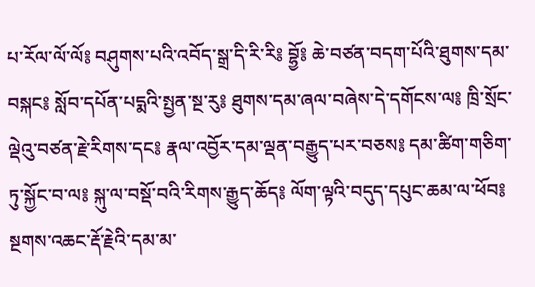པ་རོལ་ལོ་ལོ༔ བཤུགས་པའི་འབོད་སྒྲ་དི་རི་རི༔ བྷྱོ༔ ཆེ་བཙན་བདག་པོའི་ཐུགས་དམ་བསྐང༔ སློབ་དཔོན་པདྨའི་སྤྱན་སྔ་རུ༔ ཐུགས་དམ་ཞལ་བཞེས་དེ་དགོངས་ལ༔ ཁྲི་སྲོང་ལྡེའུ་བཙན་རྗེ་རིགས་དང༔ རྣལ་འབྱོར་དམ་ལྡན་བརྒྱུད་པར་བཅས༔ དམ་ཚིག་གཅིག་ཏུ་སྐྱོང་བ་ལ༔ སྐུ་ལ་བསྡོ་བའི་རིགས་རྒྱུད་ཆོད༔ ལོག་ལྟའི་བདུད་དཔུང་ཆམ་ལ་ཕོབ༔ སྔགས་འཆང་རྡོ་རྗེའི་དམ་མ་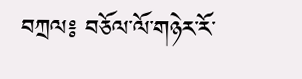བཀྲལ༔ བཅོལ་ལོ་གཉེར་རོ་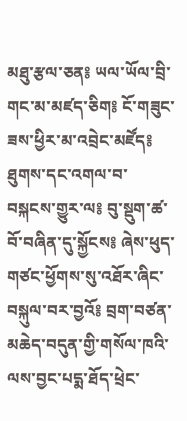མཐུ་རྩལ་ཅན༔ ཡལ་ཡོལ་བྲི་གང་མ་མཛད་ཅིག༔ ངོ་གཟུང་ཟས་ཕྱིར་མ་འབྲེང་མཛོད༔ ཐུགས་དང་འགལ་བ་བསྐངས་གྱུར་ལ༔ བུ་སྡུག་ཚ་བོ་བཞིན་དུ་སྐྱོངས༔ ཞེས་ཕུད་གཙང་ཕྱོགས་སུ་འཐོར་ཞིང་བསྐུལ་བར་བྱའོ༔ བྲག་བཙན་མཆེད་བདུན་གྱི་གསོལ་ཁའི་ལས་བྱང་པདྨ་ཐོད་ཕྲེང་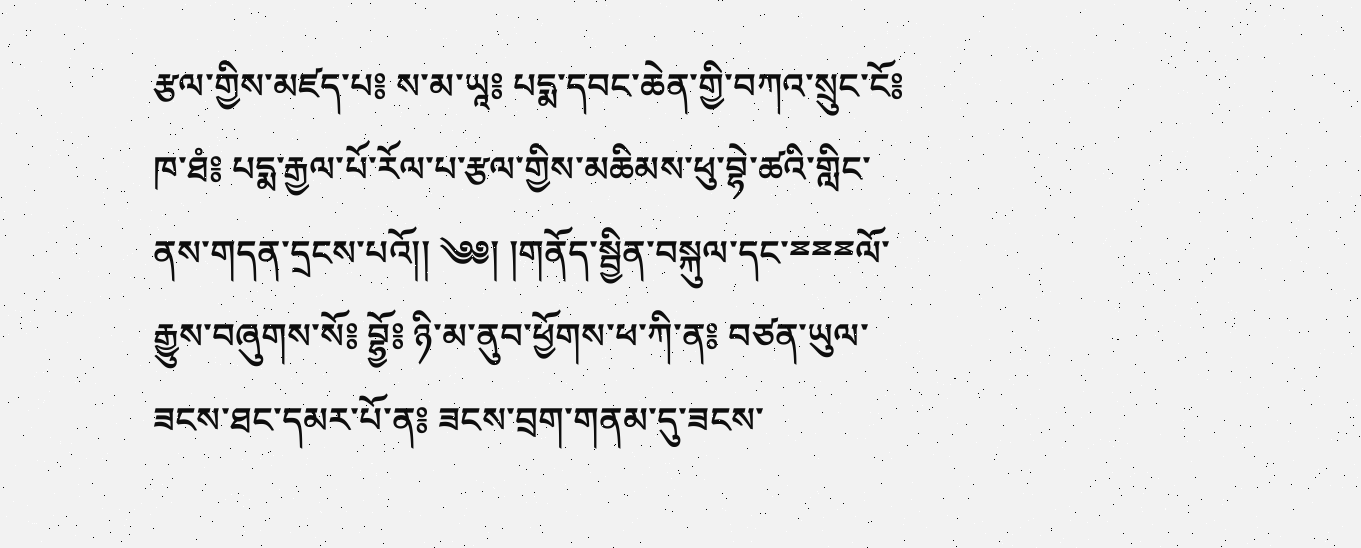རྩལ་གྱིས་མཛད་པ༔ ས་མ་ཡཱ༔ པདྨ་དབང་ཆེན་གྱི་བཀའ་སྲུང་ངོ༔ ཁ་ཐཾ༔ པདྨ་རྒྱལ་པོ་རོལ་པ་རྩལ་གྱིས་མཆིམས་ཕུ་བྷེ་ཚའི་གླིང་ནས་གདན་དྲངས་པའོ།། ༄༅། །གནོད་སྦྱིན་བསྐུལ་དང་ྈྈྈལོ་རྒྱུས་བཞུགས་སོ༔ བྷྱོ༔ ཉི་མ་ནུབ་ཕྱོགས་ཕ་ཀི་ན༔ བཙན་ཡུལ་ཟངས་ཐང་དམར་པོ་ན༔ ཟངས་བྲག་གནམ་དུ་ཟངས་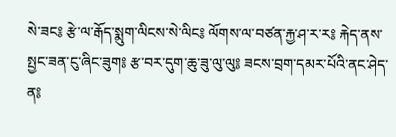སེ་ཟང༔ རྩེ་ལ་རྒོད་སྨུག་ལིངས་སེ་ལིང༔ ལོགས་ལ་བཙན་རྐྱ་ཤ་ར་ར༔ རྐེད་ནས་སྤྱང་ཟན་ངུ་ཞིང་ཟུག༔ རྩ་བར་དུག་ཆུ་ཟུ་ལུ་ལུ༔ ཟངས་བྲག་དམར་པོའི་ནང་ཤེད་ན༔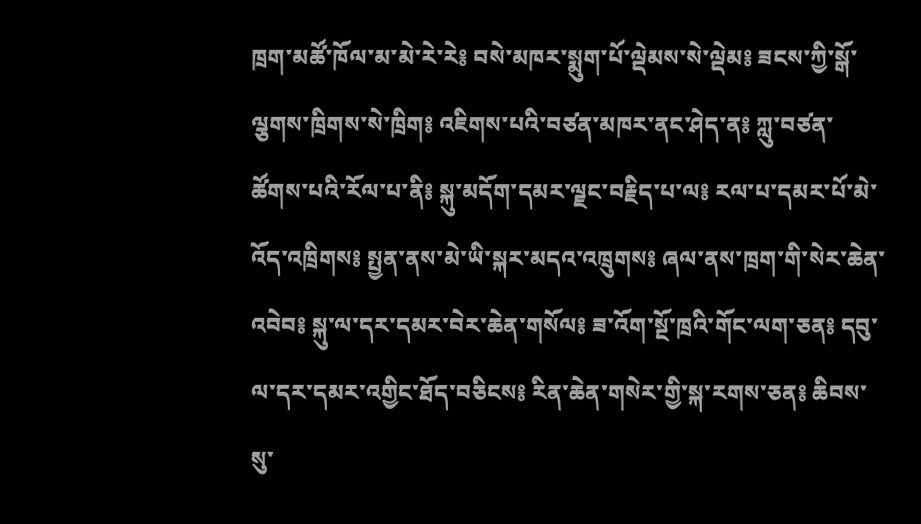ཁྲག་མཚོ་ཁོལ་མ་མེ་རེ་རེ༔ བསེ་མཁར་སྨུག་པོ་ལྡེམས་སེ་ལྡེམ༔ ཟངས་ཀྱི་སྒོ་ལྕགས་ཁྲིགས་སེ་ཁྲིག༔ འཇིགས་པའི་བཙན་མཁར་ནང་ཤེད་ན༔ ཀླུ་བཙན་ཚོགས་པའི་རོལ་པ་ནི༔ སྐུ་མདོག་དམར་ལྗང་བརྗིད་པ་ལ༔ རལ་པ་དམར་པོ་མེ་འོད་འཁྲིགས༔ སྤྱན་ནས་མེ་ཡི་སྐར་མདའ་འཁྲུགས༔ ཞལ་ནས་ཁྲག་གི་སེར་ཆེན་འབེབ༔ སྐུ་ལ་དར་དམར་བེར་ཆེན་གསོལ༔ ཟ་འོག་སྔོ་ཁྲའི་གོང་ལག་ཅན༔ དབུ་ལ་དར་དམར་འགྱིང་ཐོད་བཅིངས༔ རིན་ཆེན་གསེར་གྱི་སྐ་རགས་ཅན༔ ཆིབས་སུ་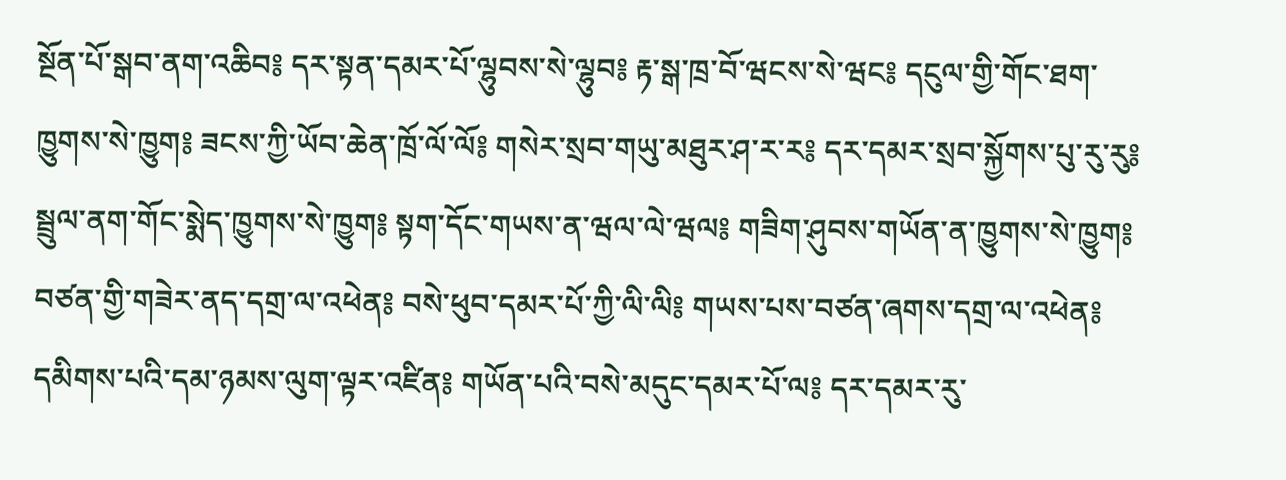སྔོན་པོ་སྒབ་ནག་འཆིབ༔ དར་སྟན་དམར་པོ་ལྷུབས་སེ་ལྷུབ༔ རྟ་སྒ་ཁྲ་བོ་ཝངས་སེ་ཝང༔ དངུལ་གྱི་གོང་ཐག་ཁྱུགས་སེ་ཁྱུག༔ ཟངས་ཀྱི་ཡོབ་ཆེན་ཁྲོ་ལོ་ལོ༔ གསེར་སྲབ་གཡུ་མཐུར་ཤ་ར་ར༔ དར་དམར་སྲབ་སྐྱོགས་པུ་རུ་རུ༔ སྦྲུལ་ནག་གོང་སྨེད་ཁྱུགས་སེ་ཁྱུག༔ སྟག་དོང་གཡས་ན་ཝལ་ལེ་ཝལ༔ གཟིག་ཤུབས་གཡོན་ན་ཁྱུགས་སེ་ཁྱུག༔ བཙན་གྱི་གཟེར་ནད་དགྲ་ལ་འཕེན༔ བསེ་ཕུབ་དམར་པོ་ཀྱི་ལི་ལི༔ གཡས་པས་བཙན་ཞགས་དགྲ་ལ་འཕེན༔ དམིགས་པའི་དམ་ཉམས་ལུག་ལྟར་འཛིན༔ གཡོན་པའི་བསེ་མདུང་དམར་པོ་ལ༔ དར་དམར་རུ་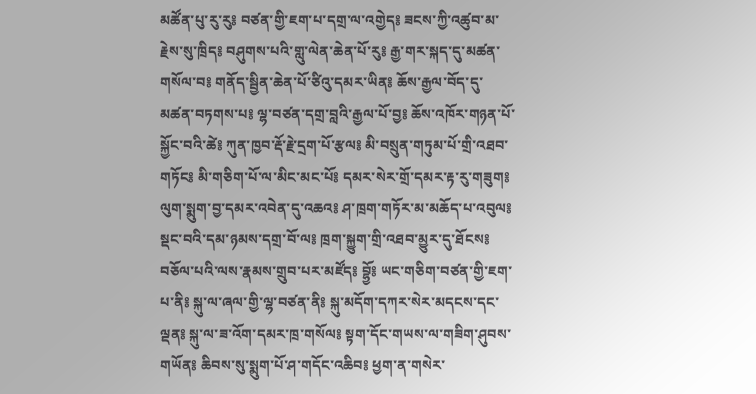མཚོན་པུ་རུ་རུ༔ བཙན་གྱི་ཇག་པ་དགྲ་ལ་འགྱེད༔ ཟངས་ཀྱི་འཚུབ་མ་རྗེས་སུ་ཁྲིད༔ བཤུགས་པའི་གླུ་ལེན་ཆེན་པོ་རུ༔ རྒྱ་གར་སྐད་དུ་མཚན་གསོལ་བ༔ གནོད་སྦྱིན་ཆེན་པོ་ཙིའུ་དམར་ཡིན༔ ཆོས་རྒྱལ་བོད་དུ་མཚན་བཏགས་པ༔ ལྷ་བཙན་དགྲ་བླའི་རྒྱལ་པོ་བྱ༔ ཆོས་འཁོར་གཉན་པོ་སྐྱོང་བའི་ཚེ༔ ཀུན་ཁྱབ་རྡོ་རྗེ་དྲག་པོ་རྩལ༔ མི་བསྲུན་གཏུམ་པོ་གྲི་འཐབ་གཏོང༔ མི་གཅིག་པོ་ལ་མིང་མང་པོ༔ དམར་སེར་གྲོ་དམར་རྟ་རུ་གཟུག༔ ལུག་སྨུག་བྱ་དམར་འབེན་དུ་འཆའ༔ ཤ་ཁྲག་གཏོར་མ་མཆོད་པ་འབུལ༔ སྡང་བའི་དམ་ཉམས་དགྲ་བོ་ལ༔ ཁྲག་སྐྱུག་གྲི་འཐབ་མྱུར་དུ་ཐོངས༔ བཅོལ་པའི་ལས་རྣམས་གྲུབ་པར་མཛོད༔ བྷྱོ༔ ཡང་གཅིག་བཙན་གྱི་ཇག་པ་ནི༔ སྐུ་ལ་ཞལ་གྱི་ལྷ་བཙན་ནི༔ སྐུ་མདོག་དཀར་སེར་མདངས་དང་ལྡན༔ སྐུ་ལ་ཟ་འོག་དམར་ཁྲ་གསོལ༔ སྟག་དོང་གཡས་ལ་གཟིག་ཤུབས་གཡོན༔ ཆིབས་སུ་སྨུག་པོ་ཤ་གདོང་འཆིབ༔ ཕྱག་ན་གསེར་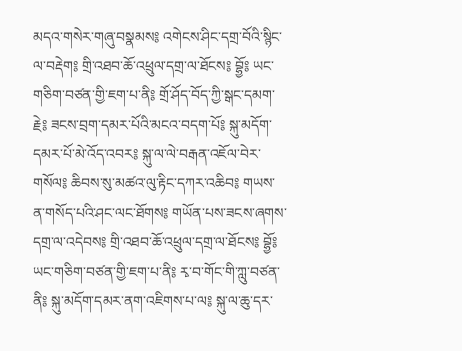མདའ་གསེར་གཞུ་བསྣམས༔ འགེངས་ཤིང་དགྲ་བོའི་སྙིང་ལ་བརྡེག༔ གྲི་འཐབ་ཆོ་འཕྲུལ་དགྲ་ལ་ཐོངས༔ བྷྱོ༔ ཡང་གཅིག་བཙན་གྱི་ཇག་པ་ནི༔ གྲོ་ཤོད་བོད་ཀྱི་སྒང་དམག་རྗེ༔ ཟངས་བྲག་དམར་པོའི་མངའ་བདག་པོ༔ སྐུ་མདོག་དམར་པོ་མེ་འོད་འབར༔ སྐུ་ལ་ལེ་བརྒན་འཇོལ་བེར་གསོལ༔ ཆིབས་སུ་མཚའ་ལུ་རྟིང་དཀར་འཆིབ༔ གཡས་ན་གསོད་པའི་ཤང་ལང་ཐོགས༔ གཡོན་པས་ཟངས་ཞགས་དགྲ་ལ་འདེབས༔ གྲི་འཐབ་ཆོ་འཕྲུལ་དགྲ་ལ་ཐོངས༔ བྷྱོ༔ ཡང་གཅིག་བཙན་གྱི་ཇག་པ་ནི༔ རྭ་བ་གོང་གི་ཀླུ་བཙན་ནི༔ སྐུ་མདོག་དམར་ནག་འཇིགས་པ་ལ༔ སྐུ་ལ་ཆུ་དར་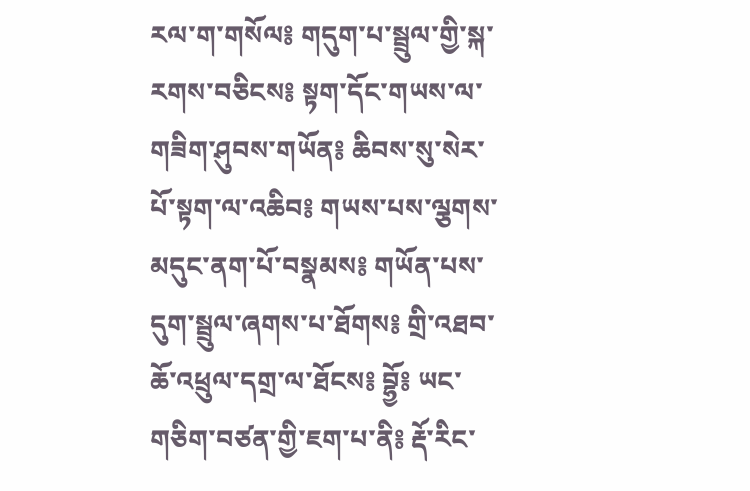རལ་ག་གསོལ༔ གདུག་པ་སྦྲུལ་གྱི་སྐ་རགས་བཅིངས༔ སྟག་དོང་གཡས་ལ་གཟིག་ཤུབས་གཡོན༔ ཆིབས་སུ་སེར་པོ་སྟག་ལ་འཆིབ༔ གཡས་པས་ལྕགས་མདུང་ནག་པོ་བསྣམས༔ གཡོན་པས་དུག་སྦྲུལ་ཞགས་པ་ཐོགས༔ གྲི་འཐབ་ཆོ་འཕྲུལ་དགྲ་ལ་ཐོངས༔ བྷྱོ༔ ཡང་གཅིག་བཙན་གྱི་ཇག་པ་ནི༔ རྡོ་རིང་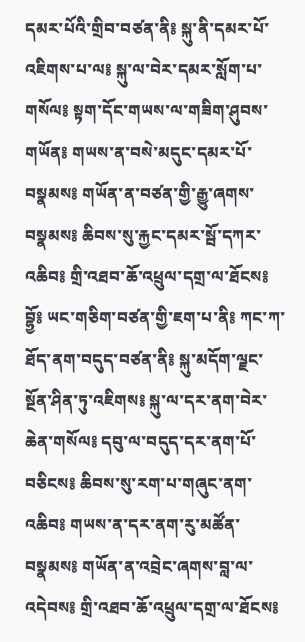དམར་པོའི་གྲིབ་བཙན་ནི༔ སྐུ་ནི་དམར་པོ་འཇིགས་པ་ལ༔ སྐུ་ལ་བེར་དམར་སློག་པ་གསོལ༔ སྟག་དོང་གཡས་ལ་གཟིག་ཤུབས་གཡོན༔ གཡས་ན་བསེ་མདུང་དམར་པོ་བསྣམས༔ གཡོན་ན་བཙན་གྱི་རྒྱུ་ཞགས་བསྣམས༔ ཆིབས་སུ་རྐྱང་དམར་སྦོ་དཀར་འཆིབ༔ གྲི་འཐབ་ཆོ་འཕྲུལ་དགྲ་ལ་ཐོངས༔ བྷྱོ༔ ཡང་གཅིག་བཙན་གྱི་ཇག་པ་ནི༔ ཀང་ཀ་ཐོད་ནག་བདུད་བཙན་ནི༔ སྐུ་མདོག་ལྗང་སྔོན་ཤིན་ཏུ་འཇིགས༔ སྐུ་ལ་དར་ནག་བེར་ཆེན་གསོལ༔ དབུ་ལ་བདུད་དར་ནག་པོ་བཅིངས༔ ཆིབས་སུ་རག་པ་གཞུང་ནག་འཆིབ༔ གཡས་ན་དར་ནག་རུ་མཚོན་བསྣམས༔ གཡོན་ན་འབྲེང་ཞགས་བླ་ལ་འདེབས༔ གྲི་འཐབ་ཆོ་འཕྲུལ་དགྲ་ལ་ཐོངས༔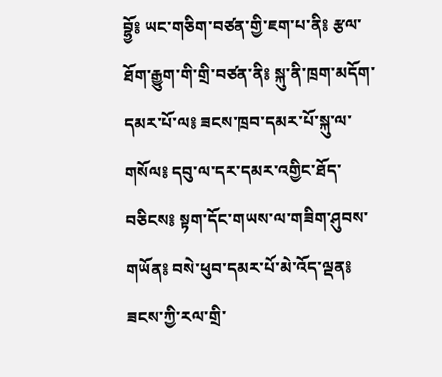བྷྱོ༔ ཡང་གཅིག་བཙན་གྱི་ཇག་པ་ནི༔ རྩལ་ཐོག་རྒྱུག་གི་གྲི་བཙན་ནི༔ སྐུ་ནི་ཁྲག་མདོག་དམར་པོ་ལ༔ ཟངས་ཁྲབ་དམར་པོ་སྐུ་ལ་གསོལ༔ དབུ་ལ་དར་དམར་འགྱིང་ཐོད་བཅིངས༔ སྟག་དོང་གཡས་ལ་གཟིག་ཤུབས་གཡོན༔ བསེ་ཕུབ་དམར་པོ་མེ་འོད་ལྡན༔ ཟངས་ཀྱི་རལ་གྲི་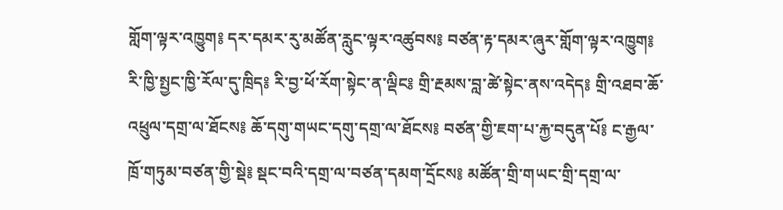གློག་ལྟར་འཁྱུག༔ དར་དམར་རུ་མཚོན་རླུང་ལྟར་འཚུབས༔ བཙན་རྟ་དམར་ཞུར་གློག་ལྟར་འཁྱུག༔ རི་ཁྱི་སྤྱང་ཁྱི་རོལ་དུ་ཁྲིད༔ རི་བྱ་ཕོ་རོག་སྟེང་ན་ལྡིང༔ གྲི་རྔམས་བླ་ཚེ་སྟེང་ནས་འདེད༔ གྲི་འཐབ་ཆོ་འཕྲུལ་དགྲ་ལ་ཐོངས༔ ཆོ་དགུ་གཡང་དགུ་དགྲ་ལ་ཐོངས༔ བཙན་གྱི་ཇག་པ་རྐྱ་བདུན་པོ༔ ང་རྒྱལ་ཁྲོ་གཏུམ་བཙན་གྱི་སྡེ༔ སྡང་བའི་དགྲ་ལ་བཙན་དམག་དྲོངས༔ མཚོན་གྲི་གཡང་གྲི་དགྲ་ལ་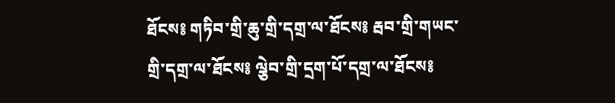ཐོངས༔ གཏིབ་གྲི་ཆུ་གྲི་དགྲ་ལ་ཐོངས༔ རྦབ་གྲི་གཡང་གྲི་དགྲ་ལ་ཐོངས༔ ལྕེབ་གྲི་དྲག་པོ་དགྲ་ལ་ཐོངས༔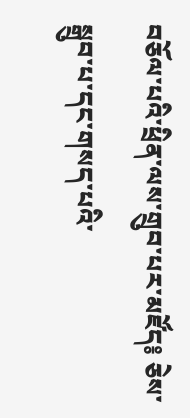བཅོལ་པའི་ཕྲིན་ལས་གྲུབ་པར་མཛོད༔ ཅེས་སྒྲུབ་པ་དང་གསད་པའི་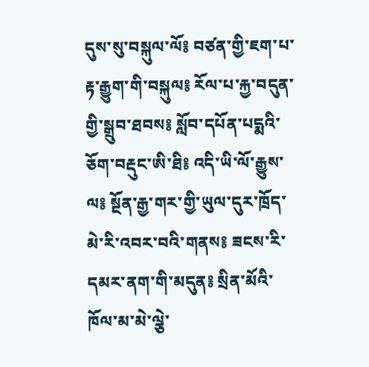དུས་སུ་བསྐུལ་ལོ༔ བཙན་གྱི་ཇག་པ་རྟ་རྒྱུག་གི་བསྐུལ༔ རོལ་པ་རྐྱ་བདུན་གྱི་སྒྲུབ་ཐབས༔ སློབ་དཔོན་པདྨའི་ཅོག་བརྡུང་ཨི་ཐི༔ འདི་ཡི་ལོ་རྒྱུས་ལ༔ སྔོན་རྒྱ་གར་གྱི་ཡུལ་དུར་ཁྲོད་མེ་རི་འབར་བའི་གནས༔ ཟངས་རི་དམར་ནག་གི་མདུན༔ སྲིན་མོའི་ཁོལ་མ་མེ་ལྕེ་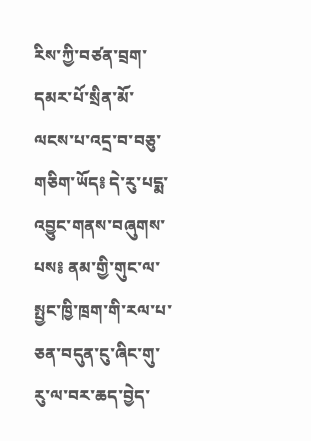རིས་ཀྱི་བཙན་བྲག་དམར་པོ་སྲིན་མོ་ལངས་པ་འདྲ་བ་བཅུ་གཅིག་ཡོད༔ དེ་རུ་པདྨ་འབྱུང་གནས་བཞུགས་པས༔ ནམ་གྱི་གུང་ལ་སྤྱང་ཁྱི་ཁྲག་གི་རལ་པ་ཅན་བདུན་ངུ་ཞིང་གུ་རུ་ལ་བར་ཆད་བྱེད་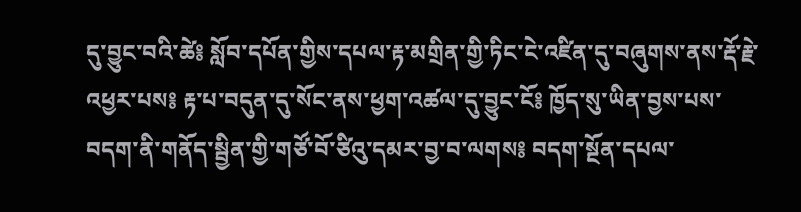དུ་བྱུང་བའི་ཚེ༔ སློབ་དཔོན་གྱིས་དཔལ་རྟ་མགྲིན་གྱི་ཏིང་ངེ་འཛིན་དུ་བཞུགས་ནས་རྡོ་རྗེ་འཕྱར་པས༔ རྟ་པ་བདུན་དུ་སོང་ནས་ཕྱག་འཚལ་དུ་བྱུང་ངོ༔ ཁྱོད་སུ་ཡིན་བྱས་པས་བདག་ནི་གནོད་སྦྱིན་གྱི་གཙོ་བོ་ཙིའུ་དམར་བྱ་བ་ལགས༔ བདག་སྔོན་དཔལ་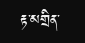རྟ་མགྲིན་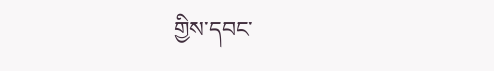གྱིས་དབང་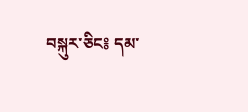བསྐུར་ཅིང༔ དམ་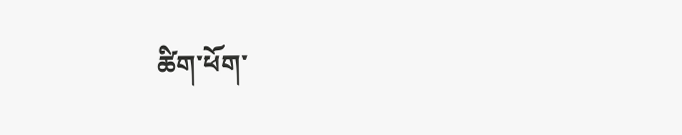ཚིག་ཕོག་